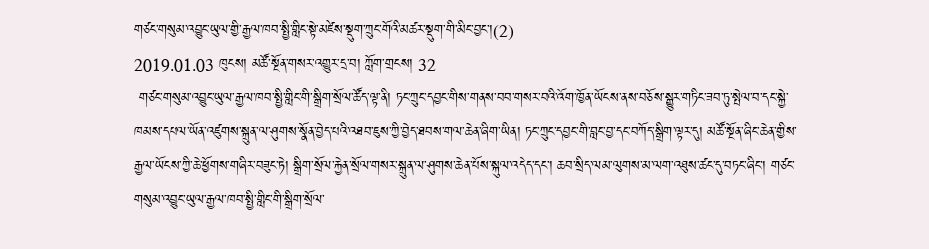གཙང་གསུམ་འབྱུང་ཡུལ་གྱི་རྒྱལ་ཁབ་སྤྱི་གླིང་སྟེ་མཛེས་སྡུག་ཀྲུང་གོའི་མཚར་སྡུག་གི་མིང་བྱང་།(2)
2019.01.03 ཁུངས། མཚོ་སྔོན་གསར་འགྱུར་དྲ་བ། ཀློག་གྲངས། 32
 གཙང་གསུམ་འབྱུང་ཡུལ་རྒྱལ་ཁབ་སྤྱི་གླིང་གི་སྒྲིག་སྲོལ་ཚོད་ལྟ་ནི། ཏང་ཀྲུང་དབྱང་གིས་གནས་བབ་གསར་བའི་འོག་ཁྱོན་ཡོངས་ནས་བཅོས་སྒྱུར་གཏིང་ཟབ་ཏུ་སྤེལ་བ་དང་སྐྱེ་ཁམས་དཔལ་ཡོན་འཛུགས་སྐྲུན་ལ་ཤུགས་སྣོན་བྱེད་པའི་འཐབ་ཇུས་ཀྱི་བྱེད་ཐབས་གལ་ཆེན་ཞིག་ཡིན། ཏང་ཀྲུང་དབྱང་གི་བླང་བྱ་དང་བཀོད་སྒྲིག་ལྟར་དུ། མཚོ་སྔོན་ཞིང་ཆེན་གྱིས་རྒྱལ་ཡོངས་ཀྱི་ཆེ་ཕྱོགས་གཞིར་བཟུང་ཏེ། སྒྲིག་སྲོལ་རྐྱེན་སྲོལ་གསར་སྐྲུན་ལ་ཤུགས་ཆེན་པོས་སྐུལ་འདེད་དང་། ཆབ་སྲིད་ལམ་ལུགས་མ་ལག་འཐུས་ཚང་དུ་བཏང་ཞིང་། གཙང་གསུམ་འབྱུང་ཡུལ་རྒྱལ་ཁབ་སྤྱི་གླིང་གི་སྒྲིག་སྲོལ་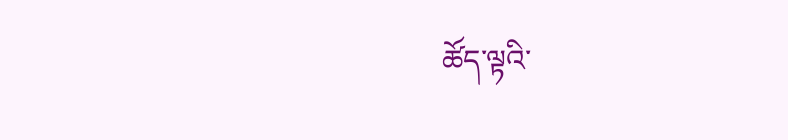ཚོད་ལྟའི་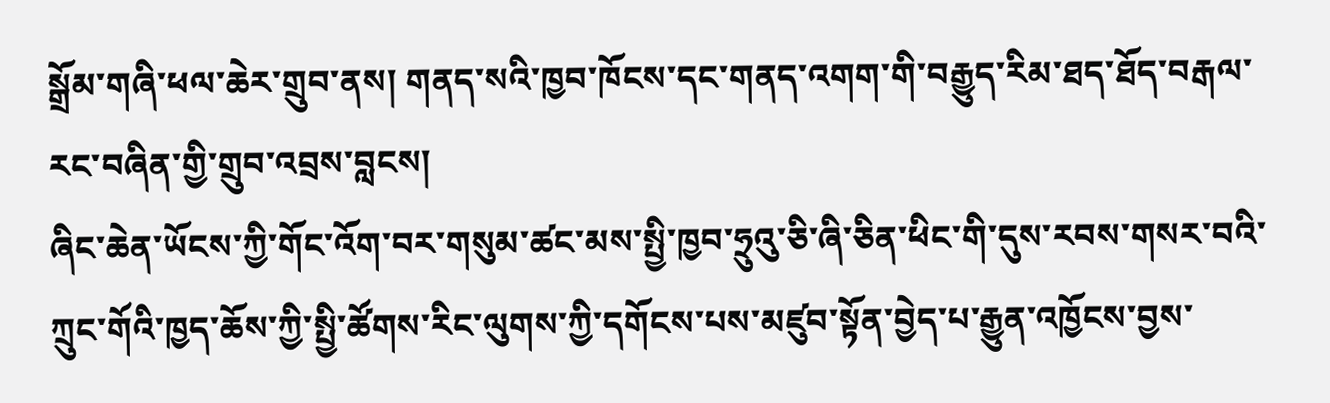སྒྲོམ་གཞི་ཕལ་ཆེར་གྲུབ་ནས། གནད་སའི་ཁྱབ་ཁོངས་དང་གནད་འགག་གི་བརྒྱུད་རིམ་ཐད་ཐོད་བརྒལ་རང་བཞིན་གྱི་གྲུབ་འབྲས་བླངས།
ཞིང་ཆེན་ཡོངས་ཀྱི་གོང་འོག་བར་གསུམ་ཚང་མས་སྤྱི་ཁྱབ་ཧྲུའུ་ཅི་ཞི་ཅིན་ཕིང་གི་དུས་རབས་གསར་བའི་ཀྲུང་གོའི་ཁྱད་ཆོས་ཀྱི་སྤྱི་ཚོགས་རིང་ལུགས་ཀྱི་དགོངས་པས་མཛུབ་སྟོན་བྱེད་པ་རྒྱུན་འཁྱོངས་བྱས་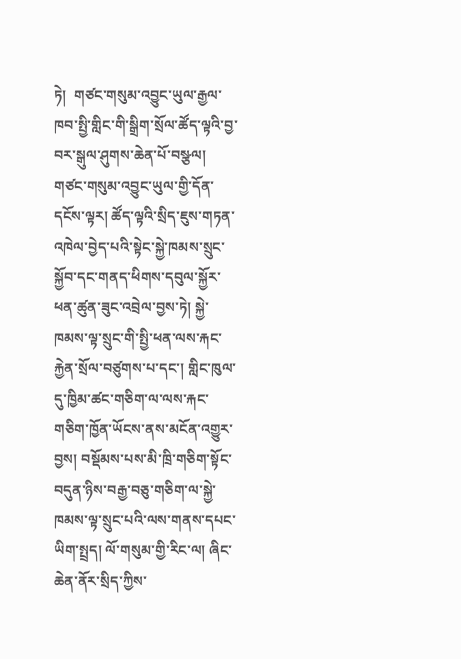ཏེ།  གཙང་གསུམ་འབྱུང་ཡུལ་རྒྱལ་ཁབ་སྤྱི་གླིང་གི་སྒྲིག་སྲོལ་ཚོད་ལྟའི་བྱ་བར་སྒུལ་ཤུགས་ཆེན་པོ་བསྩལ།
གཙང་གསུམ་འབྱུང་ཡུལ་གྱི་དོན་དངོས་ལྟར། ཚོད་ལྟའི་སྲིད་ཇུས་གཏན་འཁེལ་བྱེད་པའི་སྟེང་སྐྱེ་ཁམས་སྲུང་སྐྱོབ་དང་གནད་ཕིགས་དབུལ་སྐྱོར་ཕན་ཚུན་ཟུང་འབྲེལ་བྱས་ཏེ། སྐྱེ་ཁམས་ལྟ་སྲུང་གི་སྤྱི་ཕན་ལས་རྐང་རྐྱེན་སྲོལ་བཙུགས་པ་དང་། གླིང་ཁུལ་དུ་ཁྱིམ་ཚང་གཅིག་ལ་ལས་རྐང་གཅིག་ཁྱོན་ཡོངས་ནས་མངོན་འགྱུར་བྱས། བསྡོམས་པས་མི་ཁྲི་གཅིག་སྟོང་བདུན་ཉིས་བརྒྱ་བཅུ་གཅིག་ལ་སྐྱེ་ཁམས་ལྟ་སྲུང་པའི་ལས་གནས་དཔང་ཡིག་སྤྲད། ལོ་གསུམ་གྱི་རིང་ལ། ཞིང་ཆེན་ནོར་སྲིད་ཀྱིས་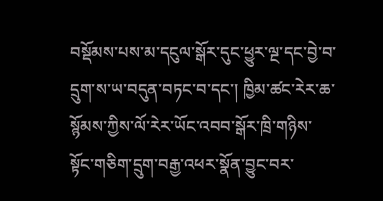བསྡོམས་པས་མ་དངུལ་སྒོར་དུང་ཕྱུར་ལྔ་དང་བྱེ་བ་དྲུག་ས་ཡ་བདུན་བཏང་བ་དང་། ཁྱིམ་ཚང་རེར་ཆ་སྙོམས་ཀྱིས་ལོ་རེར་ཡོང་འབབ་སྒོར་ཁྲི་གཉིས་སྟོང་གཅིག་དྲུག་བརྒྱ་འཕར་སྣོན་བྱུང་བར་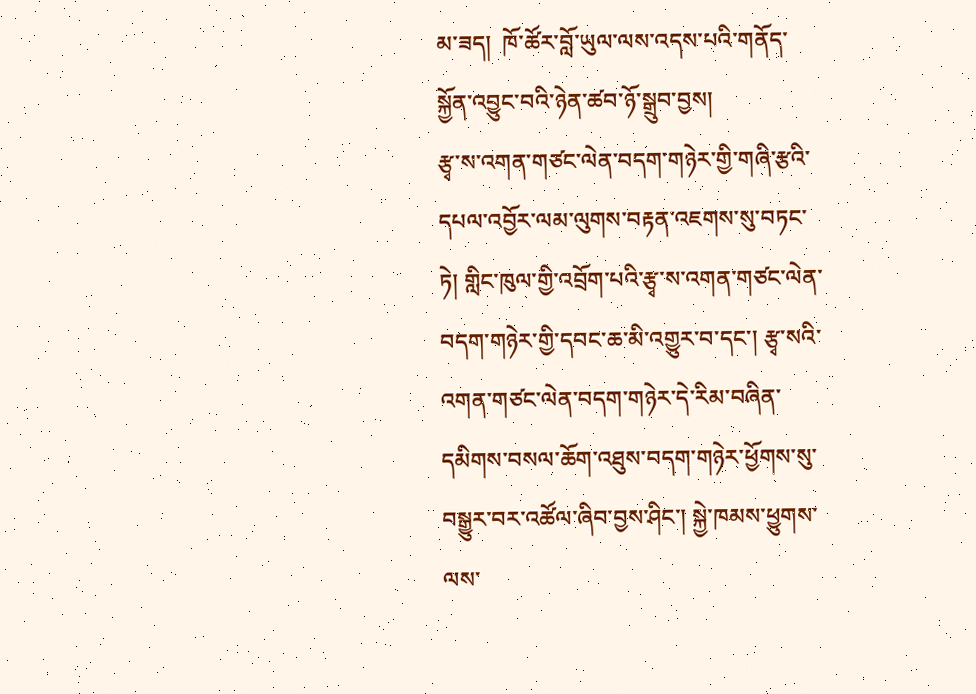མ་ཟད།  ཁོ་ཚོར་བློ་ཡུལ་ལས་འདས་པའི་གནོད་སྐྱོན་འབྱུང་བའི་ཉེན་ཚབ་ཉོ་སྒྲུབ་བྱས།
རྩྭ་ས་འགན་གཙང་ལེན་བདག་གཉེར་གྱི་གཞི་རྩའི་དཔལ་འབྱོར་ལམ་ལུགས་བརྟན་འཇགས་སུ་བཏང་ཏེ། གླིང་ཁུལ་གྱི་འབྲོག་པའི་རྩྭ་ས་འགན་གཙང་ལེན་བདག་གཉེར་གྱི་དབང་ཆ་མི་འགྱུར་བ་དང་། རྩྭ་སའི་འགན་གཙང་ལེན་བདག་གཉེར་དེ་རིམ་བཞིན་དམིགས་བསལ་ཆོག་འཐུས་བདག་གཉེར་ཕྱོགས་སུ་བསྒྱུར་བར་འཚོལ་ཞིབ་བྱས་ཤིང་། སྐྱེ་ཁམས་ཕྱུགས་ལས་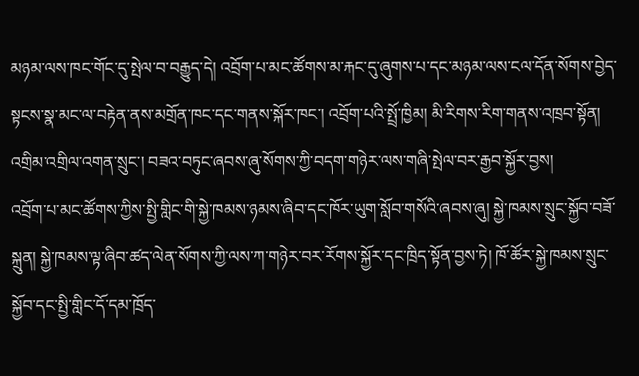མཉམ་ལས་ཁང་གོང་དུ་སྤེལ་བ་བརྒྱུད་དེ། འབྲོག་པ་མང་ཚོགས་མ་རྐང་དུ་ཞུགས་པ་དང་མཉམ་ལས་ངལ་དོན་སོགས་བྱེད་སྟངས་སྣ་མང་ལ་བརྟེན་ནས་མགྲོན་ཁང་དང་གནས་སྐོར་ཁང་། འབྲོག་པའི་སྤྲོ་ཁྱིམ། མི་རིགས་རིག་གནས་འཁྲབ་སྟོན། འགྲིམ་འགྲིལ་འགན་སྲུང་། བཟའ་བཏུང་ཞབས་ཞུ་སོགས་ཀྱི་བདག་གཉེར་ལས་གཞི་སྤེལ་བར་རྒྱབ་སྐྱོར་བྱས།
འབྲོག་པ་མང་ཚོགས་ཀྱིས་སྤྱི་གླིང་གི་སྐྱེ་ཁམས་ཉམས་ཞིབ་དང་ཁོར་ཡུག་སློབ་གསོའི་ཞབས་ཞུ། སྐྱེ་ཁམས་སྲུང་སྐྱོབ་བཟོ་སྐྲུན། སྐྱེ་ཁམས་ལྟ་ཞིབ་ཚད་ལེན་སོགས་ཀྱི་ལས་ཀ་གཉེར་བར་རོགས་སྐྱོར་དང་ཁྲིད་སྟོན་བྱས་ཏེ། ཁོ་ཚོར་སྐྱེ་ཁམས་སྲུང་སྐྱོབ་དང་སྤྱི་གླིང་དོ་དམ་ཁྲོད་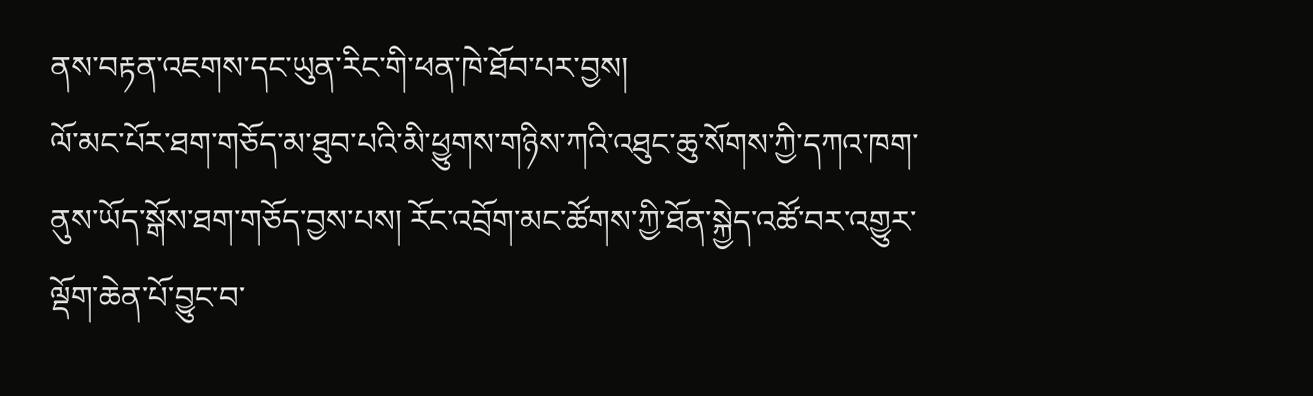ནས་བརྟན་འཇགས་དང་ཡུན་རིང་གི་ཕན་ཁེ་ཐོབ་པར་བྱས།
ལོ་མང་པོར་ཐག་གཅོད་མ་ཐུབ་པའི་མི་ཕྱུགས་གཉིས་ཀའི་འཐུང་ཆུ་སོགས་ཀྱི་དཀའ་ཁག་ནུས་ཡོད་སྒོས་ཐག་གཅོད་བྱས་པས། རོང་འབྲོག་མང་ཚོགས་ཀྱི་ཐོན་སྐྱེད་འཚོ་བར་འགྱུར་ལྡོག་ཆེན་པོ་བྱུང་བ་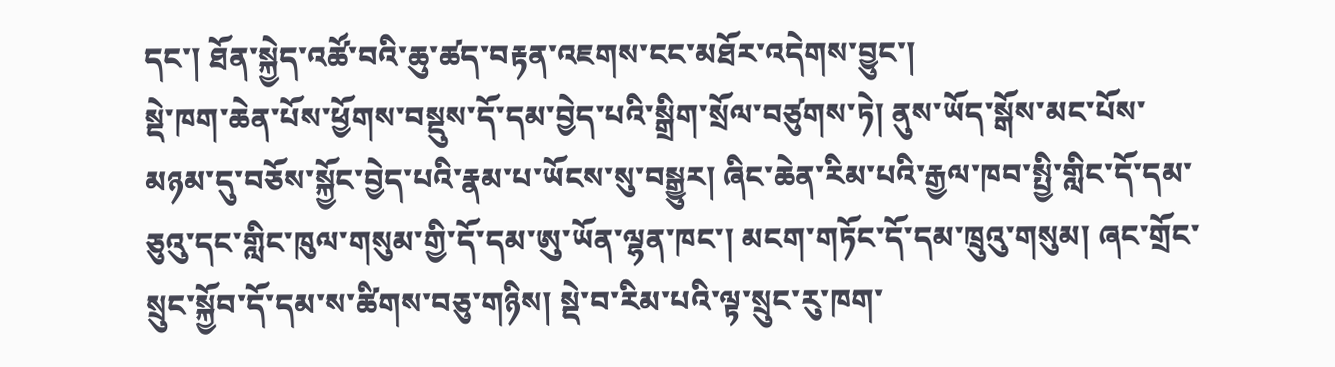དང་། ཐོན་སྐྱེད་འཚོ་བའི་ཆུ་ཚད་བརྟན་འཇགས་ངང་མཐོར་འདེགས་བྱུང་།
སྡེ་ཁག་ཆེན་པོས་ཕྱོགས་བསྡུས་དོ་དམ་བྱེད་པའི་སྒྲིག་སྲོལ་བཙུགས་ཏེ། ནུས་ཡོད་སྒོས་མང་པོས་མཉམ་དུ་བཅོས་སྐྱོང་བྱེད་པའི་རྣམ་པ་ཡོངས་སུ་བསྒྱུར། ཞིང་ཆེན་རིམ་པའི་རྒྱལ་ཁབ་སྤྱི་གླིང་དོ་དམ་ཅུའུ་དང་གླིང་ཁུལ་གསུམ་གྱི་དོ་དམ་ཨུ་ཡོན་ལྷན་ཁང་། མངག་གཏོང་དོ་དམ་ཁྲུའུ་གསུམ། ཞང་གྲོང་སྲུང་སྐྱོབ་དོ་དམ་ས་ཚིགས་བཅུ་གཉིས། སྡེ་བ་རིམ་པའི་ལྟ་སྲུང་རུ་ཁག་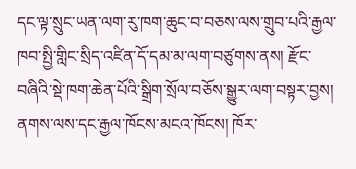དང་ལྟ་སྲུང་ཡན་ལག་རུ་ཁག་ཆུང་བ་བཅས་ལས་གྲུབ་པའི་རྒྱལ་ཁབ་སྤྱི་གླིང་སྲིད་འཛིན་དོ་དམ་མ་ལག་བཙུགས་ནས། རྫོང་བཞིའི་སྡེ་ཁག་ཆེན་པོའི་སྒྲིག་སྲོལ་བཅོས་སྒྱུར་ལག་བསྟར་བྱས། ནགས་ལས་དང་རྒྱལ་ཁོངས་མངའ་ཁོངས། ཁོར་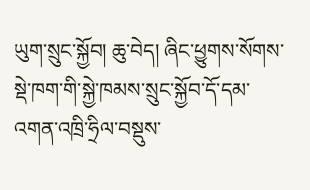ཡུག་སྲུང་སྐྱོབ། ཆུ་བེད། ཞིང་ཕྱུགས་སོགས་སྡེ་ཁག་གི་སྐྱེ་ཁམས་སྲུང་སྐྱོབ་དོ་དམ་འགན་འཁྲི་ཧྲིལ་བསྡུས་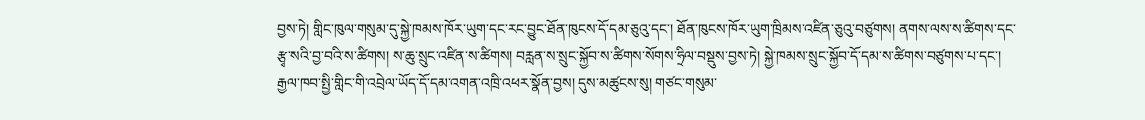བྱས་ཏེ། གླིང་ཁུལ་གསུམ་དུ་སྐྱེ་ཁམས་ཁོར་ཡུག་དང་རང་བྱུང་ཐོན་ཁུངས་དོ་དམ་ཅུའུ་དང་། ཐོན་ཁུངས་ཁོར་ཡུག་ཁྲིམས་འཛིན་ཅུའུ་བཙུགས། ནགས་ལས་ས་ཚིགས་དང་རྩྭ་སའི་བྱ་བའི་ས་ཚིགས། ས་ཆུ་སྲུང་འཛིན་ས་ཚིགས། བརླན་ས་སྲུང་སྐྱོབ་ས་ཚིགས་སོགས་ཧྲིལ་བསྡུས་བྱས་ཏེ། སྐྱེ་ཁམས་སྲུང་སྐྱོབ་དོ་དམ་ས་ཚིགས་བཙུགས་པ་དང་། རྒྱལ་ཁབ་སྤྱི་གླིང་གི་འབྲེལ་ཡོད་དོ་དམ་འགན་འཁྲི་འཕར་སྣོན་བྱས། དུས་མཚུངས་སུ། གཙང་གསུམ་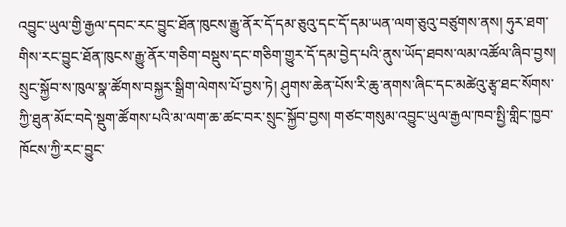འབྱུང་ཡུལ་གྱི་རྒྱལ་དབང་རང་བྱུང་ཐོན་ཁུངས་རྒྱུ་ནོར་དོ་དམ་ཅུའུ་དང་དོ་དམ་ཡན་ལག་ཅུའུ་བཙུགས་ནས། ཧུར་ཐག་གིས་རང་བྱུང་ཐོན་ཁུངས་རྒྱུ་ནོར་གཅིག་བསྡུས་དང་གཅིག་གྱུར་དོ་དམ་བྱེད་པའི་ནུས་ཡོད་ཐབས་ལམ་འཚོལ་ཞིབ་བྱས།
སྲུང་སྐྱོབ་ས་ཁུལ་སྣ་ཚོགས་བསྐྱར་སྒྲིག་ལེགས་པོ་བྱས་ཏེ། ཤུགས་ཆེན་པོས་རི་ཆུ་ནགས་ཞིང་དང་མཚེའུ་རྩྭ་ཐང་སོགས་ཀྱི་ཐུན་མོང་བདེ་སྡུག་ཚོགས་པའི་མ་ལག་ཆ་ཚང་བར་སྲུང་སྐྱོབ་བྱས། གཙང་གསུམ་འབྱུང་ཡུལ་རྒྱལ་ཁབ་སྤྱི་གླིང་ཁྱབ་ཁོངས་ཀྱི་རང་བྱུང་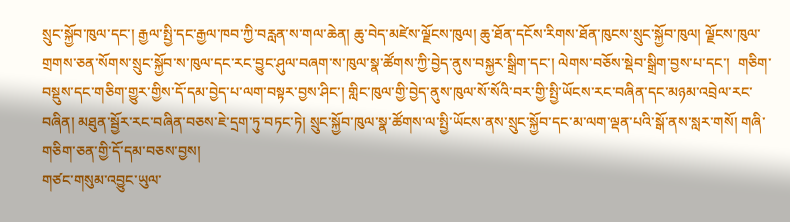སྲུང་སྐྱོབ་ཁུལ་དང་། རྒྱལ་སྤྱི་དང་རྒྱལ་ཁབ་ཀྱི་བརླན་ས་གལ་ཆེན། ཆུ་བེད་མཛེས་ལྗོངས་ཁུལ། ཆུ་ཐོན་དངོས་རིགས་ཐོན་ཁུངས་སྲུང་སྐྱོབ་ཁུལ། ལྗོངས་ཁུལ་གྲགས་ཅན་སོགས་སྲུང་སྐྱོབ་ས་ཁུལ་དང་རང་བྱུང་ཤུལ་བཞག་ས་ཁུལ་སྣ་ཚོགས་ཀྱི་བྱེད་ནུས་བསྐྱར་སྒྲིག་དང་། ལེགས་བཅོས་སྡེབ་སྒྲིག་བྱས་པ་དང་།  གཅིག་བསྡུས་དང་གཅིག་གྱུར་གྱིས་དོ་དམ་བྱེད་པ་ལག་བསྟར་བྱས་ཤིང་། གླིང་ཁུལ་གྱི་བྱེད་ནུས་ཁུལ་སོ་སོའི་བར་གྱི་སྤྱི་ཡོངས་རང་བཞིན་དང་མཉམ་འབྲེལ་རང་བཞིན། མཐུན་སྦྱོར་རང་བཞིན་བཅས་ཇེ་དྲག་ཏུ་བཏང་ཏེ། སྲུང་སྐྱོབ་ཁུལ་སྣ་ཚོགས་ལ་སྤྱི་ཡོངས་ནས་སྲུང་སྐྱོབ་དང་མ་ལག་ལྡན་པའི་སྒོ་ནས་སླར་གསོ། གཞི་གཅིག་ཅན་གྱི་དོ་དམ་བཅས་བྱས།
གཙང་གསུམ་འབྱུང་ཡུལ་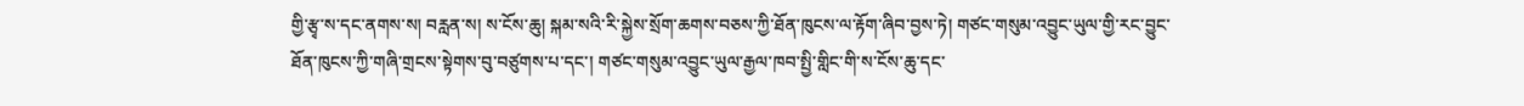གྱི་རྩྭ་ས་དང་ནགས་ས། བརླན་ས། ས་ངོས་ཆུ། སྐམ་སའི་རི་སྐྱེས་སྲོག་ཆགས་བཅས་ཀྱི་ཐོན་ཁུངས་ལ་རྟོག་ཞིབ་བྱས་ཏེ། གཙང་གསུམ་འབྱུང་ཡུལ་གྱི་རང་བྱུང་ཐོན་ཁུངས་ཀྱི་གཞི་གྲངས་སྟེགས་བུ་བཙུགས་པ་དང་། གཙང་གསུམ་འབྱུང་ཡུལ་རྒྱལ་ཁབ་སྤྱི་གླིང་གི་ས་ངོས་ཆུ་དང་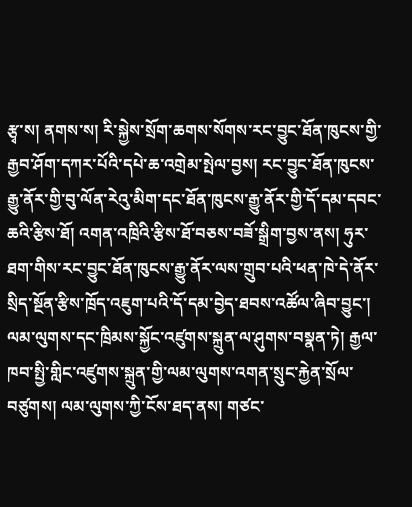རྩྭ་ས། ནགས་ས། རི་སྐྱེས་སྲོག་ཆགས་སོགས་རང་བྱུང་ཐོན་ཁུངས་གྱི་རྒྱབ་ཤོག་དཀར་པོའི་དཔེ་ཆ་འགྲེམ་སྤེལ་བྱས། རང་བྱུང་ཐོན་ཁུངས་རྒྱུ་ནོར་གྱི་བུ་ལོན་རེའུ་མིག་དང་ཐོན་ཁུངས་རྒྱུ་ནོར་གྱི་དོ་དམ་དབང་ཆའི་རྩིས་ཐོ། འགན་འཁྲིའི་རྩིས་ཐོ་བཅས་བཟོ་སྒྲིག་བྱས་ནས། ཧུར་ཐག་གིས་རང་བྱུང་ཐོན་ཁུངས་རྒྱུ་ནོར་ལས་གྲུབ་པའི་ཕན་ཁེ་དེ་ནོར་སྲིད་སྔོན་རྩིས་ཁྲོད་འཇུག་པའི་དོ་དམ་བྱེད་ཐབས་འཚོལ་ཞིབ་བྱུང་།
ལམ་ལུགས་དང་ཁྲིམས་སྐྱོང་འཛུགས་སྐྲུན་ལ་ཤུགས་བསྣན་ཏེ། རྒྱལ་ཁབ་སྤྱི་གླིང་འཛུགས་སྐྲུན་གྱི་ལམ་ལུགས་འགན་སྲུང་རྐྱེན་སྲོལ་བཙུགས། ལམ་ལུགས་ཀྱི་ངོས་ཐད་ནས། གཙང་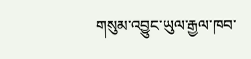གསུམ་འབྱུང་ཡུལ་རྒྱལ་ཁབ་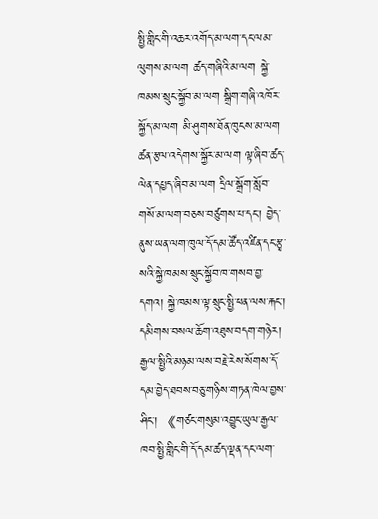སྤྱི་གླིང་གི་འཆར་འགོད་མ་ལག་དང་ལམ་ལུགས་མ་ལག ཚད་གཞིའི་མ་ལག སྐྱེ་ཁམས་སྲུང་སྐྱོབ་མ་ལག སྒྲིག་གཞི་འཁོར་སྐྱོད་མ་ལག མི་ཤུགས་ཐོན་ཁུངས་མ་ལག  ཚན་རྩལ་འདེགས་སྐྱོར་མ་ལག ལྟ་ཞིབ་ཚད་ལེན་དཔྱད་ཞིབ་མ་ལག དྲིལ་སྒྲོག་སློབ་གསོ་མ་ལག་བཅས་བཙུགས་པ་དང་། བྱེད་ནུས་ཡན་ལག་ཁུལ་དོ་དམ་ཚོད་འཛིན་དང་རྩྭ་སའི་སྐྱེ་ཁམས་སྲུང་སྐྱོབ་ཁ་གསབ་བྱ་དགའ། སྐྱེ་ཁམས་ལྟ་སྲུང་སྤྱི་ཕན་ལས་རྐང་། དམིགས་བསལ་ཆོག་འཐུས་བདག་གཉེར། རྒྱལ་སྤྱིའི་མཉམ་ལས་བརྗེ་རེས་སོགས་དོ་དམ་བྱེད་ཐབས་བཅུ་གཉིས་གཏན་ཁེལ་བྱས་ཤིང་། 《གཙང་གསུམ་འབྱུང་ཡུལ་རྒྱལ་ཁབ་སྤྱི་གླིང་གི་དོ་དམ་ཚད་ལྡན་དང་ལག་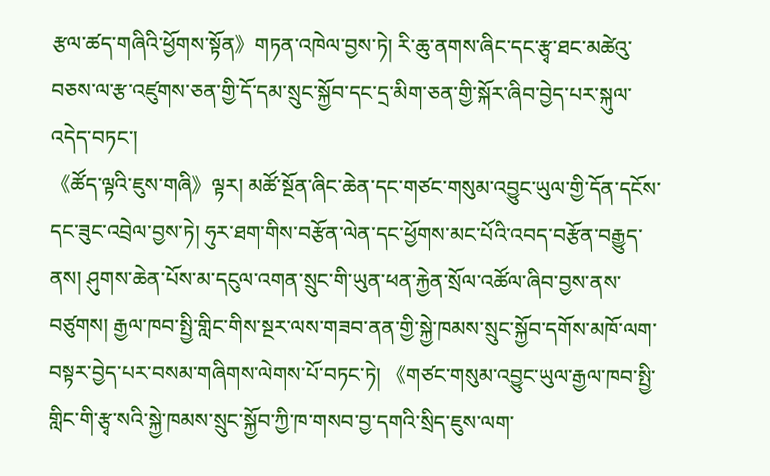རྩལ་ཚད་གཞིའི་ཕྱོགས་སྟོན》གཏན་འཁེལ་བྱས་ཏེ། རི་ཆུ་ནགས་ཞིང་དང་རྩྭ་ཐང་མཚེའུ་བཅས་ལ་རྩ་འཛུགས་ཅན་གྱི་དོ་དམ་སྲུང་སྐྱོབ་དང་དྲ་མིག་ཅན་གྱི་སྐོར་ཞིབ་བྱེད་པར་སྐུལ་འདེད་བཏང་།
《ཚོད་ལྟའི་ཇུས་གཞི》ལྟར། མཚོ་སྔོན་ཞིང་ཆེན་དང་གཙང་གསུམ་འབྱུང་ཡུལ་གྱི་དོན་དངོས་དང་ཟུང་འབྲེལ་བྱས་ཏེ། ཧུར་ཐག་གིས་བརྩོན་ལེན་དང་ཕྱོགས་མང་པོའི་འབད་བརྩོན་བརྒྱུད་ནས། ཤུགས་ཆེན་པོས་མ་དངུལ་འགན་སྲུང་གི་ཡུན་ཕན་རྐྱེན་སྲོལ་འཚོལ་ཞིབ་བྱས་ནས་བཙུགས། རྒྱལ་ཁབ་སྤྱི་གླིང་གིས་སྔར་ལས་གཟབ་ནན་གྱི་སྐྱེ་ཁམས་སྲུང་སྐྱོབ་དགོས་མཁོ་ལག་བསྟར་བྱེད་པར་བསམ་གཞིགས་ལེགས་པོ་བཏང་ཏེ། 《གཙང་གསུམ་འབྱུང་ཡུལ་རྒྱལ་ཁབ་སྤྱི་གླིང་གི་རྩྭ་སའི་སྐྱེ་ཁམས་སྲུང་སྐྱོབ་ཀྱི་ཁ་གསབ་བྱ་དགའི་སྲིད་ཇུས་ལག་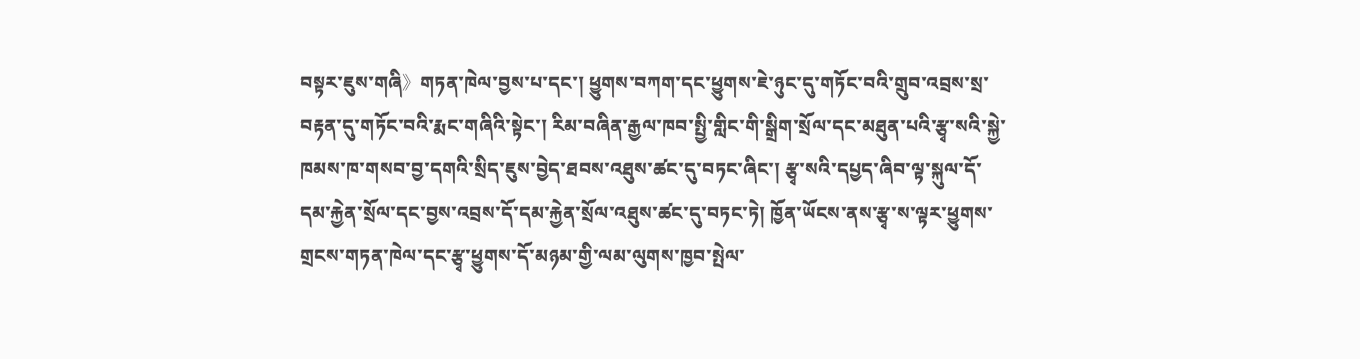བསྟར་ཇུས་གཞི》གཏན་ཁེལ་བྱས་པ་དང་། ཕྱུགས་བཀག་དང་ཕྱུགས་ཇེ་ཉུང་དུ་གཏོང་བའི་གྲུབ་འབྲས་སྲ་བརྟན་དུ་གཏོང་བའི་རྨང་གཞིའི་སྟེང་། རིམ་བཞིན་རྒྱལ་ཁབ་སྤྱི་གླིང་གི་སྒྲིག་སྲོལ་དང་མཐུན་པའི་རྩྭ་སའི་སྐྱེ་ཁམས་ཁ་གསབ་བྱ་དགའི་སྲིད་ཇུས་བྱེད་ཐབས་འཐུས་ཚང་དུ་བཏང་ཞིང་། རྩྭ་སའི་དཔྱད་ཞིབ་ལྟ་སྐུལ་དོ་དམ་རྐྱེན་སྲོལ་དང་བྱས་འབྲས་དོ་དམ་རྐྱེན་སྲོལ་འཐུས་ཚང་དུ་བཏང་ཏེ། ཁྱོན་ཡོངས་ནས་རྩྭ་ས་ལྟར་ཕྱུགས་གྲངས་གཏན་ཁེལ་དང་རྩྭ་ཕྱུགས་དོ་མཉམ་གྱི་ལམ་ལུགས་ཁྱབ་སྤེལ་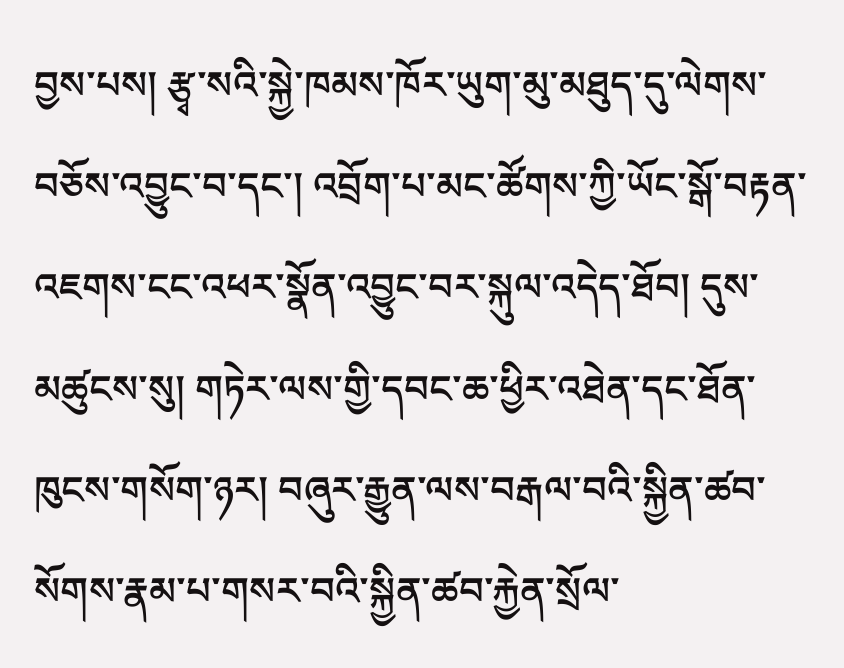བྱས་པས། རྩྭ་སའི་སྐྱེ་ཁམས་ཁོར་ཡུག་མུ་མཐུད་དུ་ལེགས་བཅོས་འབྱུང་བ་དང་། འབྲོག་པ་མང་ཚོགས་ཀྱི་ཡོང་སྒོ་བརྟན་འཇགས་ངང་འཕར་སྣོན་འབྱུང་བར་སྐུལ་འདེད་ཐོབ། དུས་མཚུངས་སུ། གཏེར་ལས་གྱི་དབང་ཆ་ཕྱིར་འཐེན་དང་ཐོན་ཁུངས་གསོག་ཉར། བཞུར་རྒྱུན་ལས་བརྒལ་བའི་སྐྱིན་ཚབ་སོགས་རྣམ་པ་གསར་བའི་སྐྱིན་ཚབ་རྐྱེན་སྲོལ་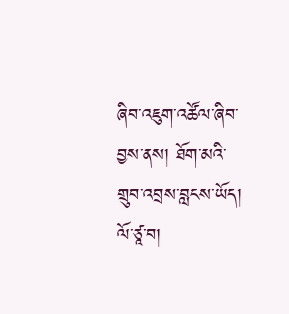ཞིབ་འཇུག་འཚོལ་ཞིབ་བྱས་ནས། ཐོག་མའི་གྲུབ་འབྲས་བླངས་ཡོད།
ལོ་ཙཱ་བ།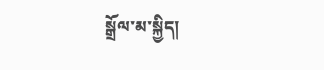སྒྲོལ་མ་སྐྱིད།